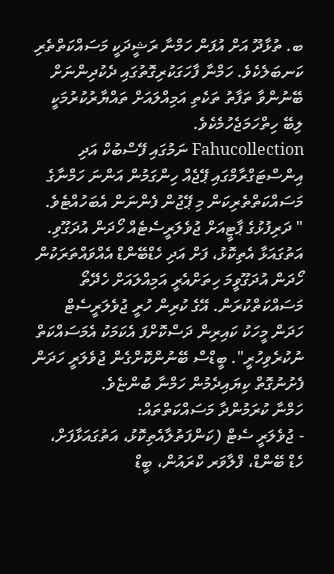ބ. ތުޅާދޫ އަށް އުފަން ހަމްނާ ރަޝީދަކީ މަސައްކަތްތެރި ކަނބަލެކެވެ. ހަމްނާ ފާހަގަކުރިގޮތުގައި ދެކުދިންނަށް ބޭނުންވާ ތަފާތު ތަކެތި އަމިއްލައަށް ތައްޔާރުކުރުމަކީ ލިބޭ ހިތްހަމަޖެހުމެކެވެ.
Fahucollection ނަމުގައި ފޭސްބުކް އަދި އިންސްޓަގްރާމްގައި ޕޭޖެއް ހިންގަމުން އަންނަ ހަމްނާގެ މަސައްކަތްތެރިކަން މި ޕޭޖުން ފެންނަން އެބަހުއްޓެވެ.
" ދަރިފުޅުގެ ޕާޓީއަށް ޖުވެލަރީސެޓެއް ހޯދަން އުދަގޫވި. އަތުގައަޅާ އެތިކޮޅު، ފަށް އަދި ހެޑްބޭންޑް އެއްވައްތަރަކުން ހޯދަން އުދަގޫވީމަ ހިތަށްއެރީ އަމިއްލައަށް ހެދޭތޯ މަސައްކަތްކުރަން. އޭގެ ކުރިން ހުރީ ޖުވެލަރީސެޓް ހަދަން މީހަކު ކައިރިން ދަސްކޮށްފަ އެކަމަކު އެމަސައްކަތް ނުކުރެވިހުރީ". ބީޑްސް ބޭނުންކޮށްގެން ޖުވެލަރީ ހަދަން ފެށުނުގޮތް ކިޔައިދެމުން ހަމްނާ ބުންޏެވެ.
ހަމްނާ ކުރަމުންދާ މަސައްކަތްތައް:
- ޖުވެލަރީ ސެޓް (ކަންފަތުލާއެތިކޮޅު، އަތުގައަޅާފަށް، ހެޑް ބޭންޑް، ފްލާވަރ ކްރައުން، ބީޑް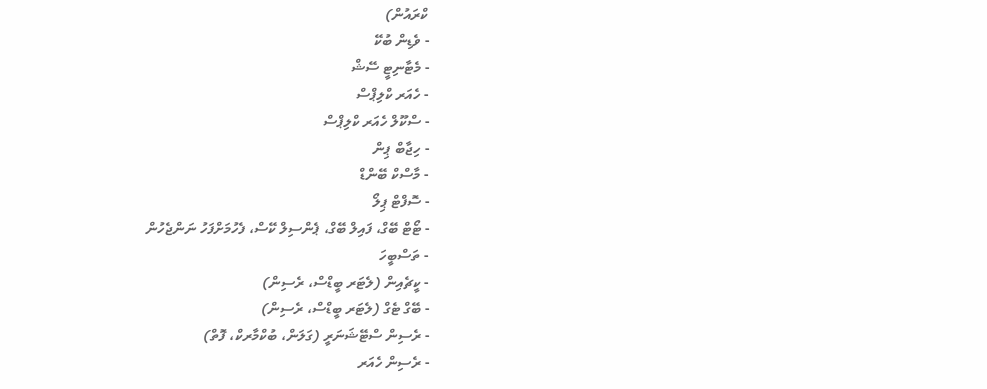ކްރައުން)
- ވެޑިން ބުކޭ
- މެޓާނިޓީ ސޭޝް
- ހެއަރ ކްލިޕްސް
- ސްކޫލް ހެއަރ ކްލިޕްސް
- ހިޖާބް ޕިން
- މާސްކް ބޭންޑް
- ސޮފްޓް ޕިލޯ
- ޓޯޓް ބޭގް، ފައިލް ބޭގް، ޕެންސިލް ކޭސް، ފެހުމަށްފަހު ނަންޖެހުން
- ތަސްބީހަ
- ކީޗެއިން (ލެޓަރ ބީޑްސް، ރެސިން)
- ބޭގް ޓެގް (ލެޓަރ ބީޑްސް، ރެސިން)
- ރެސިން ސްޓޭޝަނަރީ (ގަލަން، ބުކްމާރކް، ފޮތް)
- ރެސިން ހެއަރ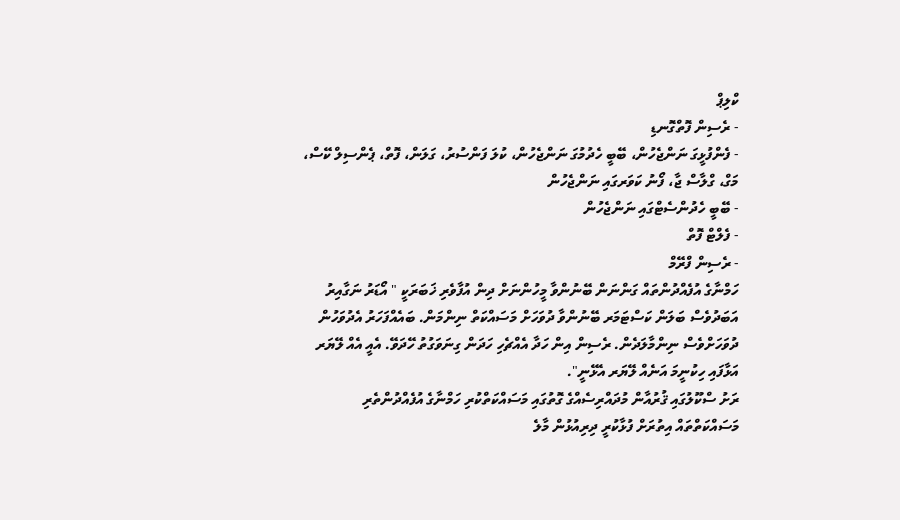ކްލިޕް
- ރެސިން ފޮތްގޮނޑި
- ފެންފުޅީގަ ނަންޖެހުން، ބޭބީ ހެދުމުގަ ނަންޖެހުން، ކުލަ ފަންސުރު، ގަލަން، ފޮތް، ޕެންސިލް ކޭސް، މަގް، ގްލާސް ޖާ، ފޯނު ކަވަރގައި ނަންޖެހުން
- ބޭބީ ހެދުންސެޓްގައި ނަންޖެހުން
- ފެލްޓް ފޮތް
- ރެސިން ފްރޭމް
ހަމްނާގެ އުފެއްދުންތައް ގަންނަން ބޭނުންވާ މީހުންނަށް ދިން އުފާވެރި ޚަބަރަކީ " އޯޑަރު ނަގާއިރު އަބަދުވެސް ބަލަން ކަސްޓަމަރ ބޭނުންވާ ދުވަހަށް މަސައްކަތް ނިންމަން. ބައެއްފަހަރު އެދުވަހުން ދުވަހަށްވެސް ނިންމާލަދެން. ރެސިން އިން ހަދާ އެއްޗެހި ހަދަން ގިނަވަގުތު ހޭދަވޭ. އެއީ އެއް ލޭޔަރ އަޅާފައި ހިކުނީމަ އަނެއް ލޭޔަރ އެޅޭނީ".
ރަށު ސްކޫލުގައި ޤުރުއާން މުދައްރިސެއްގެ ގޮތުގައި މަސައްކަތްކުރި ހަމްނާގެ އުފެއްދުންތެރި މަސައްކަތްތައް އިތުރަށް ފުޅާކުރީ ދިރިއުޅުން މާލެ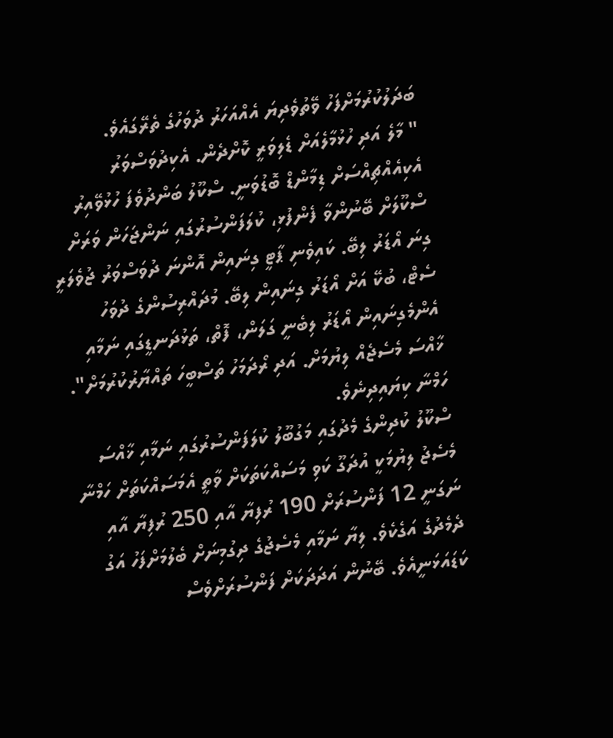ބަދަލުކުރުމަށްފަހު ވޭތުވެދިޔަ އެއްއަހަރު ދުވަހުގެ ތެރޭގައެވެ.
" މާލެ އަދި ހުޅުމާލެއަށް ޑެލިވަރީ ކޮށްދެން. އެކިދުވަސްވަރު އެކިއެއްޗިއްސަށް ޑިމާންޑް ބޮޑުވަނީ. ސްކޫލު ބަންދުވެފަ ހުޅުވޭއިރު ސްކޫލަށް ބޭނުންވާ ފެންފުޅި، ކުލަފަންސުރުގައި ނަންޖަހަން ވަރަށް ގިނަ އޯޑަރު ލިބޭ. ކައިވެނި ޕާޓީ ގިނައިން އޮންނަ ދުވަސްވަރު ޖުވެލަރީ ސެޓް، ބުކޭ އަށް އޯޑަރު ގިނައިން ލިބޭ. މުދައްރިސުންގެ ދުވަހު އެންމެގިނައިން އޯޑަރު ލިބެނީ ގަލަން، ފޮތް، ތަޅުދަނޑީގައި ނަމާއި ޚާއްސަ މެސެޖެއް ލިޔުމަށް. އަދި ރޯދަމަހު ތަސްބީހަ ތައްޔާރުކުރުމަށް". ހަމްނާ ކިޔައިދިނެވެ.
ސްކޫލު ކުދިންގެ މެދުގައި މަގުބޫލު ކުލަފަންސުރުގައި ނަމާއި ޚާއްސަ މެސެޖު ލިޔުމަކީ އުދަގޫ ކަވި މަސައްކަތަކަށް ވާތީ އެމަސައްކަތަށް ހަމްނާ ނަގަނީ 12 ފަންސުރަށް 190 ރުފިޔާ އާއި 250 ރުފިޔާ އާއި ދެމެދުގެ އަގެކެވެ. ލިޔާ ނަމާއި މެސެޖުގެ ދިގުމިނަށް ބެލުމަށްފަހު އަގު ކަޑައަޅަނީއެވެ. ބޭނުން އަދަދަކަށް ފަންސުރަށްވެސް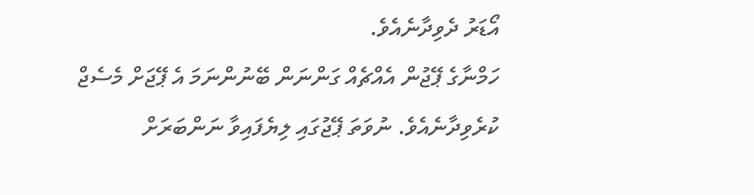އޯޑަރު ދެވިދާނެއެވެ.
ހަމްނާގެ ޕޭޖުން އެއްޗެއް ގަންނަން ބޭނުންނަމަ އެ ޕޭޖަށް މެސެޖް ކުރެވިދާނެއެވެ. ނުވަތަ ޕޭޖުގައި ލިޔެފައިވާ ނަންބަރަށް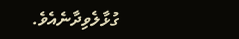ގުޅާލެވިދާނެއެވެ.